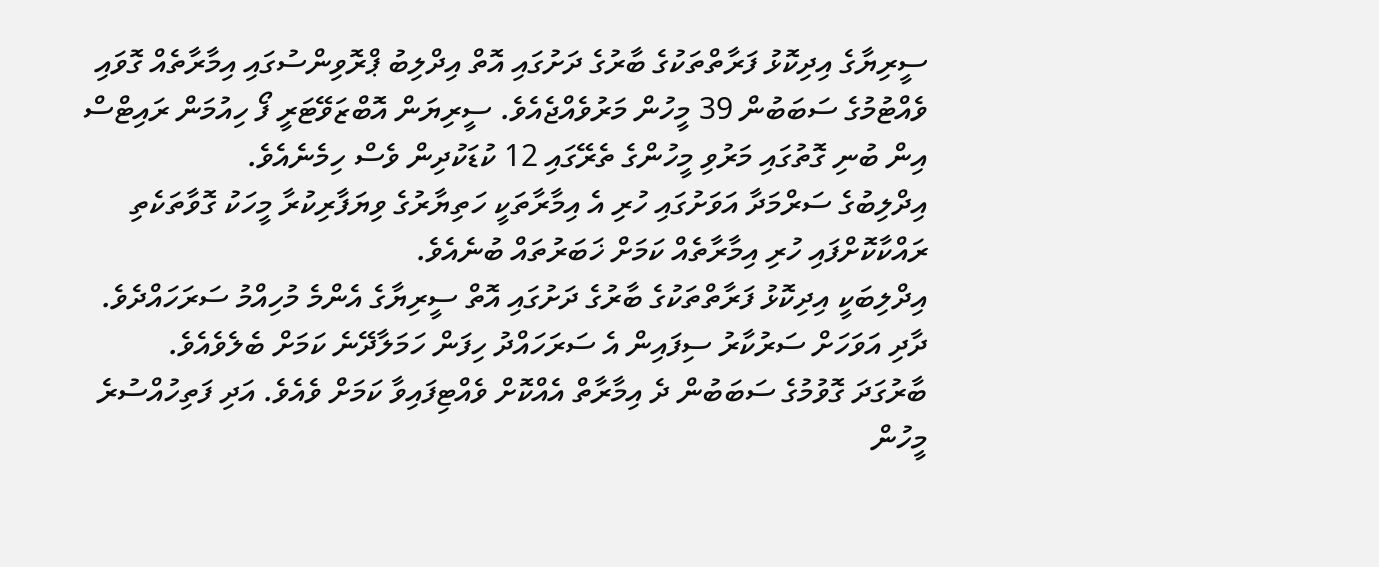ސީރިޔާގެ އިދިކޮޅު ފަރާތްތަކުގެ ބާރުގެ ދަށުގައި އޮތް އިދްލިބު ޕްރޮވިންސުގައި އިމާރާތެއް ގޮވައި ވެއްޓުމުގެ ސަބަބުން 39 މީހުން މަރުވެއްޖެއެވެ. ސީރިޔަން އޮބްޒަވޭޓަރީ ފޯ ހިއުމަން ރައިޓްސް އިން ބުނި ގޮތުގައި މަރުވި މީހުންގެ ތެރޭގައި 12 ކުޑަކުދިން ވެސް ހިމެނެއެވެ.
އިދްލިބުގެ ސަރްމަދާ އަވަށުގައި ހުރި އެ އިމާރާތަކީ ހަތިޔާރުގެ ވިޔަފާރިކުރާ މީހަކު ގޮވާތަކެތި ރައްކާކޮށްފައި ހުރި އިމާރާތެއް ކަމަށް ޚަބަރުތައް ބުނެއެވެ.
އިދްލިބަކީ އިދިކޮޅު ފަރާތްތަކުގެ ބާރުގެ ދަށުގައި އޮތް ސީރިޔާގެ އެންމެ މުހިއްމު ސަރަހައްދެވެ. ދާދި އަވަހަށް ސަރުކާރު ސިފައިން އެ ސަރަހައްދު ހިފަން ހަމަލާދޭނެ ކަމަށް ބެލެވެއެވެ.
ބާރުގަދަ ގޮވުމުގެ ސަބަބުން ދެ އިމާރާތް އެއްކޮށް ވެއްޓިފައިވާ ކަމަށް ވެއެވެ. އަދި ފަތިހުއްސުރެ މީހުން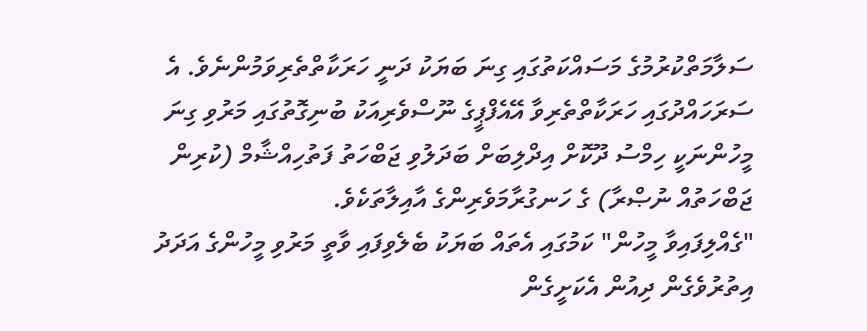ސަލާމަތްކުރުމުގެ މަސައްކަތުގައި ގިނަ ބަޔަކު ދަނީ ހަރަކާތްތެރިވަމުންނެވެ. އެ ސަރަހައްދުގައި ހަރަކާތްތެރިވާ އޭއެފްޕީގެ ނޫސްވެރިއަކު ބުނިގޮތުގައި މަރުވި ގިނަ މީހުންނަކީ ހިމްސު ދޫކޮށް އިދްލިބަށް ބަދަލުވި ޖަބްހަތު ފަތުހިއްޝާމް (ކުރިން ޖަބްހަތުއް ނުޞްރާ) ގެ ހަނގުރާމަވެރިންގެ އާއިލާތަކެވެ.
"ގެއްލިފައިވާ މީހުން" ކަމުގައި އެތައް ބަޔަކު ބެލެވިފައި ވާތީ މަރުވި މީހުންގެ އަދަދު އިތުރުވެގެން ދިއުން އެކަށީގެން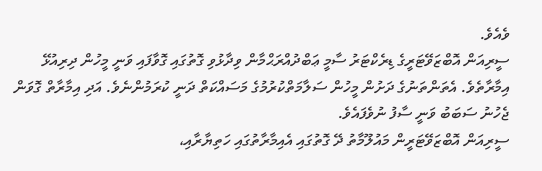ވެއެވެ.
ސީރިއަން އޮބްޒަވޭޓަރީގެ ޑިރެކްޓަރު ސާމީ ޢަބްދުއްރަޙްމާން ވިދާޅުވި ގޮތުގައި ގޮވާފައި ވަނީ މީހުން ދިރިއުޅޭ އިމާރާތެވެ. އެތަންތަނުގެ ދަށުން މީހުން ސަލާމަތްކުރުމުގެ މަސައްކަތް ދަނީ ކުރަމުންނެވެ. އަދި އިމާރާތް ގޮވަން ޖެހުނު ސަބަބު ވަނީ ސާފު ނުވެފައެވެ.
ސީރިއަން އޮބްޒަވޭޓަރީން މައުލޫމާތު ދޭ ގޮތުގައި އެއިމާރާތުގައި ހަތިޔާރާއި،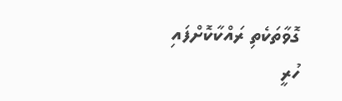ގޮވާތަކެތި ރައްކާކޮށްފައި ހުރީ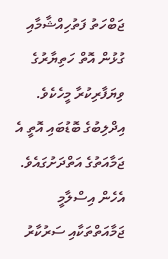ޖަބްހަތު ފަތުހިއްޝާމާއި ގުޅުން އޮތް ހަތިޔާރުގެ ވިޔަފާރިކުރާ މީހެކެވެ. އިދްލިބުގެ ބޮޑުބައި އޮތީ އެ ޖަމާއަތުގެ އަތްދަށުގައެވެ. އެހެން އިސްލާމީ ޖަމާއަތްތަކާއި ސަރުކާރު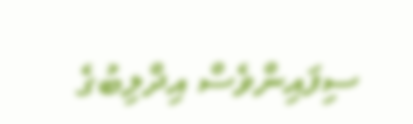ސިފައިންވެސް އިދްލިބުގެ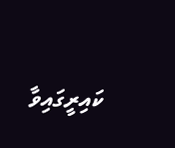ކައިރީގައިވާ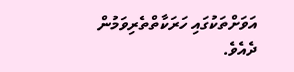އަވަށްތަކުގައި ހަރަކާތްތެރިވަމުން ދެއެވެ.